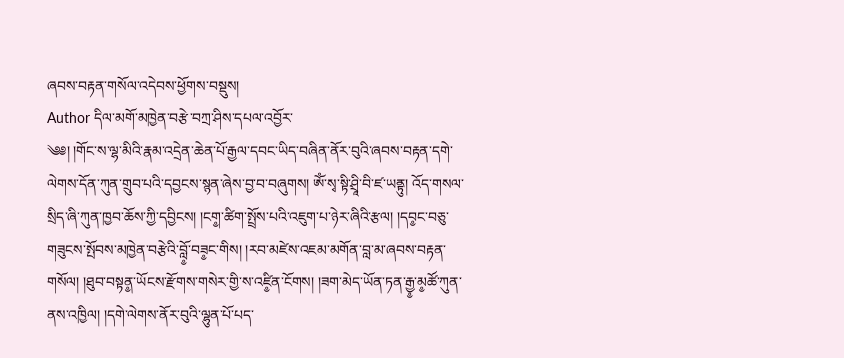ཞབས་བརྟན་གསོལ་འདེབས་ཕྱོགས་བསྡུས།
Author དིལ་མགོ་མཁྱེན་བརྩེ་བཀྲ་ཤིས་དཔལ་འབྱོར་
༄༅། །གོང་ས་ལྷ་མིའི་རྣམ་འདྲེན་ཆེན་པོ་རྒྱལ་དབང་ཡིད་བཞིན་ནོར་བུའི་ཞབས་བརྟན་དགེ་ལེགས་དོན་ཀུན་གྲུབ་པའི་དབྱངས་སྙན་ཞེས་བྱ་བ་བཞུགས། ཨོཾ་སྭ་སྟི་ཤྲཱི་བི་ཛ་ཡནྟུ། འོད་གསལ་སྲིད་ཞི་ཀུན་ཁྱབ་ཆོས་ཀྱི་དབྱིངས། །ངག༵་ཚིག་སྤྲོས་པའི་འཇུག་པ་ཉེར་ཞིའི་རྩལ། །དབ༵ང་བཅུ་གཟུངས་སྤོབས་མཁྱེན་བརྩེའི་བློ༵་བཟ༵ང་གིས། །རབ་མཛེས་འཇམ་མགོན་བླ་མ་ཞབས་བརྟན་གསོལ། །ཐུབ་བསྟན༵་ཡོངས་རྫོགས་གསེར་གྱི་ས་འཛི༵ན་ངོགས། །ཟག་མེད་ཡོན་ཏན་རྒྱ༵་མ༵ཚོ་ཀུན་ནས་འཁྱིལ། །དགེ་ལེགས་ནོར་བུའི་ལྷུན་པོ་པད་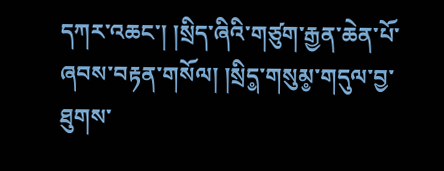དཀར་འཆང་། །སྲིད་ཞིའི་གཙུག་རྒྱན་ཆེན་པོ་ཞབས་བརྟན་གསོལ། །སྲིད༵་གསུམ༵་གདུལ་བྱ་ཐུགས་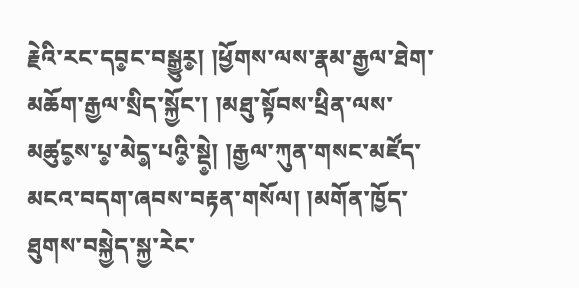རྗེའི་རང་དབ༵ང་བསྒྱུར༵། །ཕྱོགས་ལས་རྣམ་རྒྱལ་ཐེག་མཆོག་རྒྱལ་སྲིད་སྐྱོང་། །མཐུ་སྟོབས་ཕྲིན་ལས་མཚུང༵ས་པ༵་མེད༵་པའི༵་སྡེ༵། །རྒྱལ་ཀུན་གསང་མཛོད་མངའ་བདག་ཞབས་བརྟན་གསོལ། །མགོན་ཁྱོད་ཐུགས་བསྐྱེད་སྐྱ་རེང་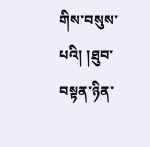གིས་བསུས་པའི། །ཐུབ་བསྟན་ཉིན་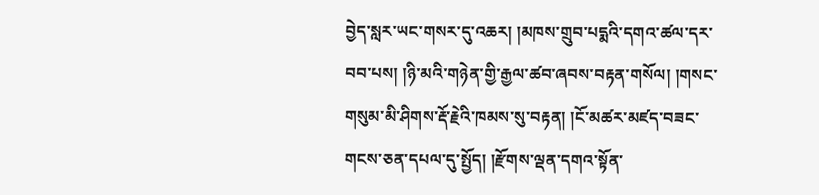བྱེད་སླར་ཡང་གསར་དུ་འཆར། །མཁས་གྲུབ་པདྨའི་དགའ་ཚལ་དར་བབ་པས། །ཉི་མའི་གཉེན་གྱི་རྒྱལ་ཚབ་ཞབས་བརྟན་གསོལ། །གསང་གསུམ་མི་ཤིགས་རྡོ་རྗེའི་ཁམས་སུ་བརྟན། །ངོ་མཚར་མཛད་བཟང་གངས་ཅན་དཔལ་དུ་སྤྱོད། །རྫོགས་ལྡན་དགའ་སྟོན་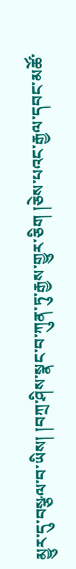མྱུར་དུ་བསྩལ་བ་ཡིས། །བཀྲ་ཤིས་སྣང་བ་ཀུན་ཏུ་རྒྱས་གྱུར་ཅིག །ཅེས་པའང་རྒྱལ་དབང་མཚོ་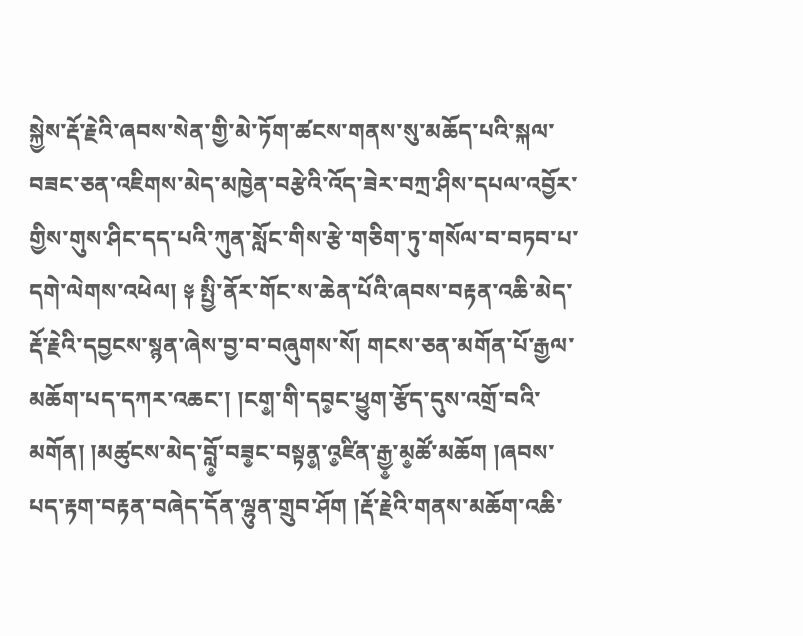སྐྱེས་རྡོ་རྗེའི་ཞབས་སེན་གྱི་མེ་ཏོག་ཚངས་གནས་སུ་མཆོད་པའི་སྐལ་བཟང་ཅན་འཇིགས་མེད་མཁྱེན་བརྩེའི་འོད་ཟེར་བཀྲ་ཤིས་དཔལ་འབྱོར་གྱིས་གུས་ཤིང་དད་པའི་ཀུན་སློང་གིས་རྩེ་གཅིག་ཏུ་གསོལ་བ་བཏབ་པ་དགེ་ལེགས་འཕེལ། ༈ སྤྱི་ནོར་གོང་ས་ཆེན་པོའི་ཞབས་བརྟན་འཆི་མེད་རྡོ་རྗེའི་དབྱངས་སྙན་ཞེས་བྱ་བ་བཞུགས་སོ། གངས་ཅན་མགོན་པོ་རྒྱལ་མཆོག་པད་དཀར་འཆང་། །ངག༵་གི་དབ༵ང་ཕྱུག་རྩོད་དུས་འགྲོ་བའི་མགོན། །མཚུངས་མེད་བློ༵་བཟ༵ང་བསྟན༵་འ༵ཛིན་རྒྱ༵་མ༵ཚོ་མཆོག །ཞབས་པད་རྟག་བརྟན་བཞེད་དོན་ལྷུན་གྲུབ་ཤོག །རྡོ་རྗེའི་གནས་མཆོག་འཆི་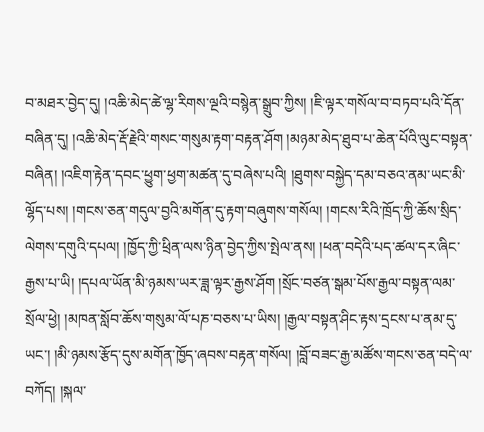བ་མཐར་བྱེད་དུ། །འཆི་མེད་ཚེ་ལྷ་རིགས་ལྔའི་བསྙེན་སྒྲུབ་ཀྱིས། །ཇི་ལྟར་གསོལ་བ་བཏབ་པའི་དོན་བཞིན་དུ། །འཆི་མེད་རྡོ་རྗེའི་གསང་གསུམ་རྟག་བརྟན་ཤོག །མཉམ་མེད་ཐུབ་པ་ཆེན་པོའི་ལུང་བསྟན་བཞིན། །འཇིག་རྟེན་དབང་ཕྱུག་ཕྱག་མཚན་དུ་བཞེས་པའི། །ཐུགས་བསྐྱེད་དམ་བཅའ་ནམ་ཡང་མི་ལྷོད་པས། །གངས་ཅན་གདུལ་བྱའི་མགོན་དུ་རྟག་བཞུགས་གསོལ། །གངས་རིའི་ཁྲོད་ཀྱི་ཆོས་སྲིད་ལེགས་དགུའི་དཔལ། །ཁྱོད་ཀྱི་ཕྲིན་ལས་ཉིན་བྱེད་ཀྱིས་སྤེལ་ནས། །ཕན་བདེའི་པད་ཚལ་དར་ཞིང་རྒྱས་པ་ཡི། །དཔལ་ཡོན་མི་ཉམས་ཡར་ཟླ་ལྟར་རྒྱས་ཤོག །སྲོང་བཙན་སྒམ་པོས་རྒྱལ་བསྟན་ལམ་སྲོལ་ཕྱེ། །མཁན་སློབ་ཆོས་གསུམ་ལོ་པཎ་བཅས་པ་ཡིས། །རྒྱལ་བསྟན་ཤིང་རྟས་དྲངས་པ་ནམ་དུ་ཡང་། །མི་ཉམས་རྩོད་དུས་མགོན་ཁྱོད་ཞབས་བརྟན་གསོལ། །བློ་བཟང་རྒྱ་མཚོས་གངས་ཅན་བདེ་ལ་བཀོད། །སྐལ་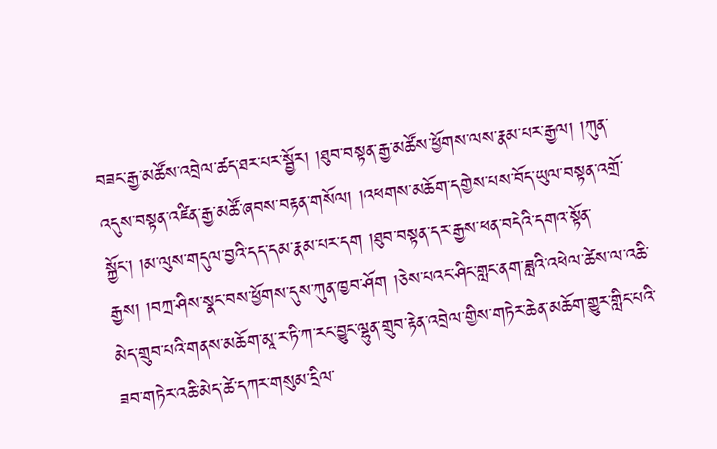བཟང་རྒྱ་མཚོས་འབྲེལ་ཚད་ཐར་པར་སྦྱོར། །ཐུབ་བསྟན་རྒྱ་མཚོས་ཕྱོགས་ལས་རྣམ་པར་རྒྱལ། །ཀུན་འདུས་བསྟན་འཛིན་རྒྱ་མཚོ་ཞབས་བརྟན་གསོལ། །འཕགས་མཆོག་དགྱེས་པས་བོད་ཡུལ་བསྟན་འགྲོ་སྐྱོང་། །མ་ལུས་གདུལ་བྱའི་དད་དམ་རྣམ་པར་དག །ཐུབ་བསྟན་དར་རྒྱས་ཕན་བདེའི་དགའ་སྟོན་རྒྱས། །བཀྲ་ཤིས་སྣང་བས་ཕྱོགས་དུས་ཀུན་ཁྱབ་ཤོག །ཅེས་པའང་ཤིང་གླང་ནག་ཟླའི་འཕེལ་ཚེས་ལ་འཆི་མེད་གྲུབ་པའི་གནས་མཆོག་མཱ་ར་ཏི་ཀ་རང་བྱུང་ལྷུན་གྲུབ་རྟེན་འབྲེལ་གྱིས་གཏེར་ཆེན་མཆོག་གྱུར་གླིང་པའི་ཟབ་གཏེར་འཆི་མེད་ཚེ་དཀར་གསུམ་དྲིལ་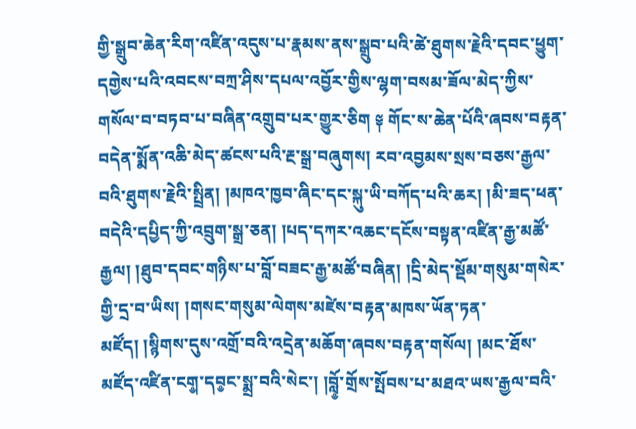གྱི་སྒྲུབ་ཆེན་རིག་འཛིན་འདུས་པ་རྣམས་ནས་སྒྲུབ་པའི་ཚེ་ཐུགས་རྗེའི་དབང་ཕྱུག་དགྱེས་པའི་འབངས་བཀྲ་ཤིས་དཔལ་འབྱོར་གྱིས་ལྷག་བསམ་ཟོལ་མེད་ཀྱིས་གསོལ་བ་བཏབ་པ་བཞིན་འགྲུབ་པར་གྱུར་ཅིག ༈ གོང་ས་ཆེན་པོའི་ཞབས་བརྟན་བདེན་སྨོན་འཆི་མེད་ཚངས་པའི་རྔ་སྒྲ་བཞུགས། རབ་འབྱམས་སྲས་བཅས་རྒྱལ་བའི་ཐུགས་རྗེའི་སྤྲིན། །མཁའ་ཁྱབ་ཞིང་དང་སྐུ་ཡི་བཀོད་པའི་ཆར། །མི་ཟད་ཕན་བདེའི་དཔྱིད་ཀྱི་འབྲུག་སྒྲ་ཅན། །པད་དཀར་འཆང་དངོས་བསྟན་འཛིན་རྒྱ་མཚོ་རྒྱལ། །ཐུབ་དབང་གཉིས་པ་བློ་བཟང་རྒྱ་མཚོ་བཞིན། །དྲི་མེད་སྡོམ་གསུམ་གསེར་གྱི་དྲ་བ་ཡིས། །གསང་གསུམ་ལེགས་མཛེས་བརྟན་མཁས་ཡོན་ཏན་མཛོད། །སྙིགས་དུས་འགྲོ་བའི་འདྲེན་མཆོག་ཞབས་བརྟན་གསོལ། །མང་ཐོས་མཛོད་འཛིན་ངག༵་དབ༵ང་སྨྲ་བའི་སེང་། །བློ༵་གྲོས་སྤོབས་པ་མཐའ་ཡས་རྒྱལ་བའི་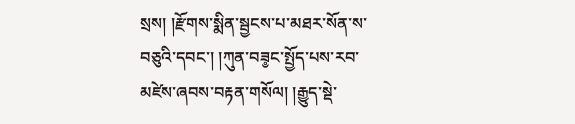སྲས། །རྫོགས་སྨིན་སྦྱངས་པ་མཐར་སོན་ས་བཅུའི་དབང་། །ཀུན་བཟ༵ང་སྤྱོད་པས་རབ་མཛེས་ཞབས་བརྟན་གསོལ། །རྒྱུད་སྡེ་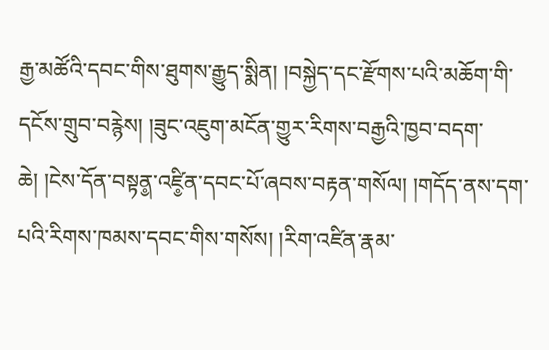རྒྱ་མཚོའི་དབང་གིས་ཐུགས་རྒྱུད་སྨིན། །བསྐྱེད་དང་རྫོགས་པའི་མཆོག་གི་དངོས་གྲུབ་བརྙེས། །ཟུང་འཇུག་མངོན་གྱུར་རིགས་བརྒྱའི་ཁྱབ་བདག་ཆེ། །ངེས་དོན་བསྟན༵་འཛི༵ན་དབང་པོ་ཞབས་བརྟན་གསོལ། །གདོད་ནས་དག་པའི་རིགས་ཁམས་དབང་གིས་གསོས། །རིག་འཛིན་རྣམ་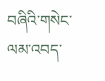བཞིའི་གསེང་ལམ་འབད་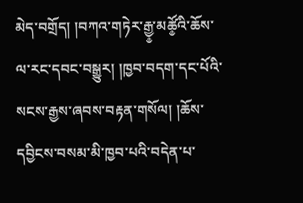མེད་བགྲོད། །བཀའ་གཏེར་རྒྱ༵་མཚོ༵འི་ཆོས་ལ་རང་དབང་བསྒྱུར། །ཁྱབ་བདག་དང་པོའི་སངས་རྒྱས་ཞབས་བརྟན་གསོལ། །ཆོས་དབྱིངས་བསམ་མི་ཁྱབ་པའི་བདེན་པ་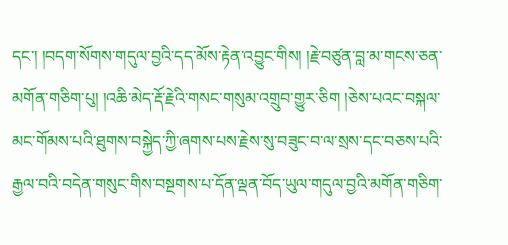དང་། །བདག་སོགས་གདུལ་བྱའི་དད་མོས་རྟེན་འབྱུང་གིས། །རྗེ་བཙུན་བླ་མ་གངས་ཅན་མགོན་གཅིག་པུ། །འཆི་མེད་རྡོ་རྗེའི་གསང་གསུམ་འགྲུབ་གྱུར་ཅིག །ཅེས་པའང་བསྐལ་མང་གོམས་པའི་ཐུགས་བསྐྱེད་ཀྱི་ཞགས་པས་རྗེས་སུ་བཟུང་བ་ལ་སྲས་དང་བཅས་པའི་རྒྱལ་བའི་བདེན་གསུང་གིས་བསྔགས་པ་དོན་ལྡན་བོད་ཡུལ་གདུལ་བྱའི་མགོན་གཅིག་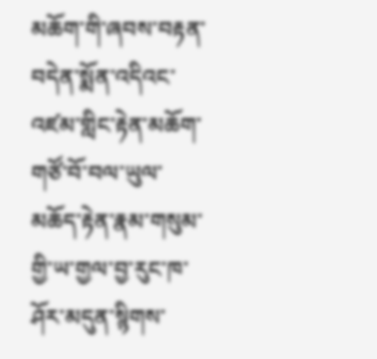མཆོག་གི་ཞབས་བརྟན་བདེན་སྨོན་འདིའང་འཛམ་གླིང་རྟེན་མཆོག་གཙོ་བོ་བལ་ཡུལ་མཆོད་རྟེན་རྣམ་གསུམ་གྱི་ཡ་གྱལ་བྱ་རུང་ཁ་ཤོར་མདུན་སྙིགས་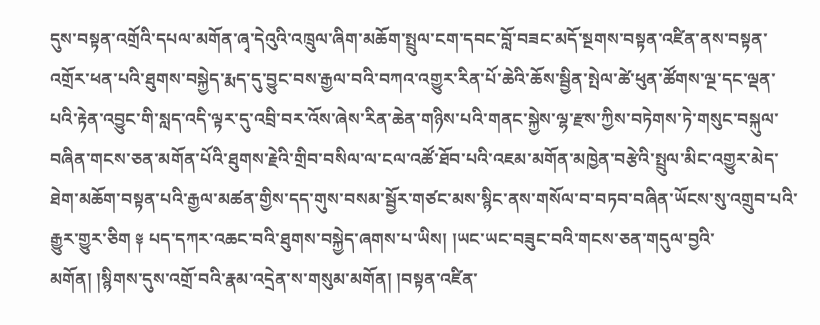དུས་བསྟན་འགྲོའི་དཔལ་མགོན་ཞྭ་དེའུའི་འཁྲུལ་ཞིག་མཆོག་སྤྲུལ་ངག་དབང་བློ་བཟང་མདོ་སྔགས་བསྟན་འཛིན་ནས་བསྟན་འགྲོར་ཕན་པའི་ཐུགས་བསྐྱེད་རྨད་དུ་བྱུང་བས་རྒྱལ་བའི་བཀའ་འགྱུར་རིན་པོ་ཆེའི་ཆོས་སྦྱིན་སྤེལ་ཚེ་ཕུན་ཚོགས་ལྔ་དང་ལྡན་པའི་རྟེན་འབྱུང་གི་སླད་འདི་ལྟར་དུ་འབྲི་བར་འོས་ཞེས་རིན་ཆེན་གཉིས་པའི་གནང་སྐྱེས་ལྷ་རྫས་ཀྱིས་བཏེགས་ཏེ་གསུང་བསྐུལ་བཞིན་གངས་ཅན་མགོན་པོའི་ཐུགས་རྗེའི་གྲིབ་བསིལ་ལ་ངལ་འཚོ་ཐོབ་པའི་འཇམ་མགོན་མཁྱེན་བརྩེའི་སྤྲུལ་མིང་འགྱུར་མེད་ཐེག་མཆོག་བསྟན་པའི་རྒྱལ་མཚན་གྱིས་དད་གུས་བསམ་སྦྱོར་གཙང་མས་སྙིང་ནས་གསོལ་བ་བཏབ་བཞིན་ཡོངས་སུ་འགྲུབ་པའི་རྒྱུར་གྱུར་ཅིག ༈ པད་དཀར་འཆང་བའི་ཐུགས་བསྐྱེད་ཞགས་པ་ཡིས། །ཡང་ཡང་བཟུང་བའི་གངས་ཅན་གདུལ་བྱའི་མགོན། །སྙིགས་དུས་འགྲོ་བའི་རྣམ་འདྲེན་ས་གསུམ་མགོན། །བསྟན་འཛིན་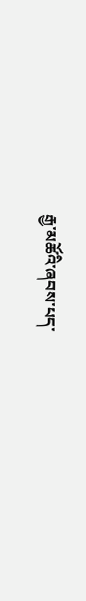རྒྱ་མཚོའི་ཞབས་པད་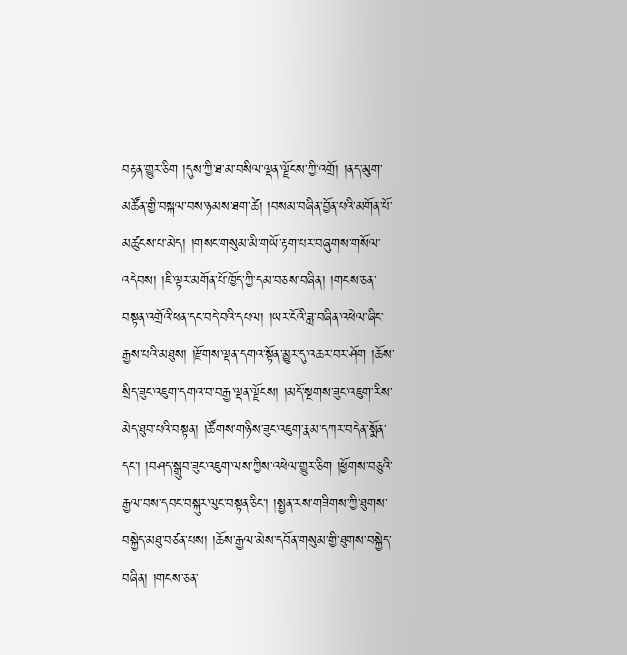བརྟན་གྱུར་ཅིག །དུས་ཀྱི་ཐ་མ་བསིལ་ལྡན་ལྗོངས་ཀྱི་འགྲོ། །ནད་མུག་མཚོན་གྱི་བསྐལ་བས་ཉམས་ཐག་ཚེ། །བསམ་བཞིན་བྱོན་པའི་མགོན་པོ་མཚུངས་པ་མེད། །གསང་གསུམ་མི་གཡོ་རྟག་པར་བཞུགས་གསོལ་འདེབས། །ཇི་ལྟར་མགོན་པོ་ཁྱོད་ཀྱི་དམ་བཅས་བཞིན། །གངས་ཅན་བསྟན་འགྲོའི་ཕན་དང་བདེ་བའི་དཔལ། །ཡར་ངོའི་ཟླ་བཞིན་འཕེལ་ཞིང་རྒྱས་པའི་མཐུས། །རྫོགས་ལྡན་དགའ་སྟོན་མྱུར་དུ་འཆར་བར་ཤོག །ཆོས་སྲིད་ཟུང་འཇུག་དགའ་བ་བརྒྱ་ལྡན་ལྗོངས། །མདོ་སྔགས་ཟུང་འཇུག་རིས་མེད་ཐུབ་པའི་བསྟན། །ཚོགས་གཉིས་ཟུང་འཇུག་རྣམ་དཀར་བདེན་སྨོན་དང་། །བཤད་སྒྲུབ་ཟུང་འཇུག་ལས་ཀྱིས་འཕེལ་གྱུར་ཅིག །ཕྱོགས་བཅུའི་རྒྱལ་བས་དབང་བསྐུར་ལུང་བསྟན་ཅིང་། །སྤྱན་རས་གཟིགས་ཀྱི་ཐུགས་བསྐྱེད་མཐུ་བཙན་པས། །ཆོས་རྒྱལ་མེས་དབོན་གསུམ་གྱི་ཐུགས་བསྐྱེད་བཞིན། །གངས་ཅན་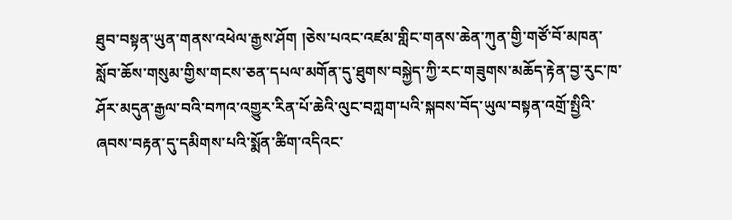ཐུབ་བསྟན་ཡུན་གནས་འཕེལ་རྒྱས་ཤོག །ཅེས་པའང་འཛམ་གླིང་གནས་ཆེན་ཀུན་གྱི་གཙོ་བོ་མཁན་སློབ་ཆོས་གསུམ་གྱིས་གངས་ཅན་དཔལ་མགོན་དུ་ཐུགས་བསྐྱེད་ཀྱི་རང་གཟུགས་མཆོད་རྟེན་བྱ་རུང་ཁ་ཤོར་མདུན་རྒྱལ་བའི་བཀའ་འགྱུར་རིན་པོ་ཆེའི་ལུང་བཀླག་པའི་སྐབས་བོད་ཡུལ་བསྟན་འགྲོ་སྤྱིའི་ཞབས་བརྟན་དུ་དམིགས་པའི་སྨོན་ཚིག་འདིའང་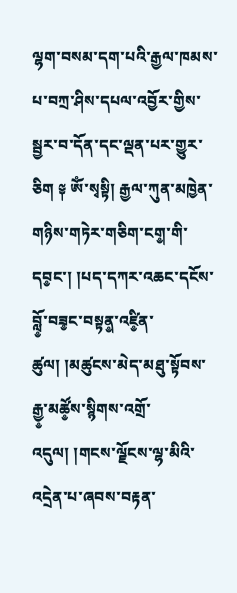ལྷག་བསམ་དག་པའི་རྒྱལ་ཁམས་པ་བཀྲ་ཤིས་དཔལ་འབྱོར་གྱིས་སྦྱར་བ་དོན་དང་ལྡན་པར་གྱུར་ཅིག ༈ ཨོཾ་སྭསྟི། རྒྱལ་ཀུན་མཁྱེན་གཉིས་གཏེར་གཅིག་ངག༵་གི་དབ༵ང་། །པད་དཀར་འཆང་དངོས་བློ༵་བཟ༵ང་བསྟན༵་འཛི༵ན་ཚུལ། །མཚུངས་མེད་མཐུ་སྟོབས་རྒྱ༵་མཚོ༵ས་སྙིགས་འགྲོ་འདུལ། །གངས་ལྗོངས་ལྷ་མིའི་འདྲེན་པ་ཞབས་བརྟན་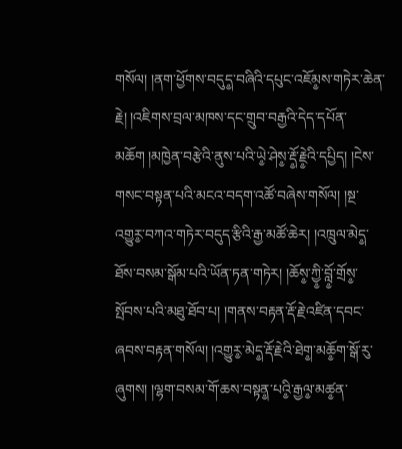གསོལ། །ནག་ཕྱོགས་བདུད༵་བཞིའི་དཔུང་འཇོམ༵ས་གཏེར་ཆེན་རྗེ། །འཇིགས་བྲལ་མཁས་དང་གྲུབ་བརྒྱའི་དེད་དཔོན་མཆོག །མཁྱེན་བརྩེའི་ནུས་པའི་ཡེ༵་ཤེས༵་རྡོ༵་རྗེ༵འི་དཔྱིད། །ངེས་གསང་བསྟན་པའི་མངའ་བདག་འཚོ་བཞེས་གསོལ། །སྔ་འགྱུར༵་བཀའ་གཏེར་བདུད་རྩིའི་རྒྱ་མཚོ་ཆེར། །འཁྲུལ་མེད༵་ཐོས་བསམ་སྒོམ་པའི་ཡོན་ཏན་གཏེར། །ཆོས༵་ཀྱི༵་བློ༵་གྲོས༵་སྤོབས་པའི་མཐུ་ཐོབ་པ། །གནས་བརྟན་རྡོ་རྗེ་འཛིན་དབང་ཞབས་བརྟན་གསོལ། །འགྱུར༵་མེད༵་རྡོ་རྗེའི་ཐེག༵་མཆོ༵ག་སྒོ་རུ་ཞུགས། །ལྷག་བསམ་གོ་ཆས་བསྟན༵་པའི༵་རྒྱལ༵་མཚ༵ན་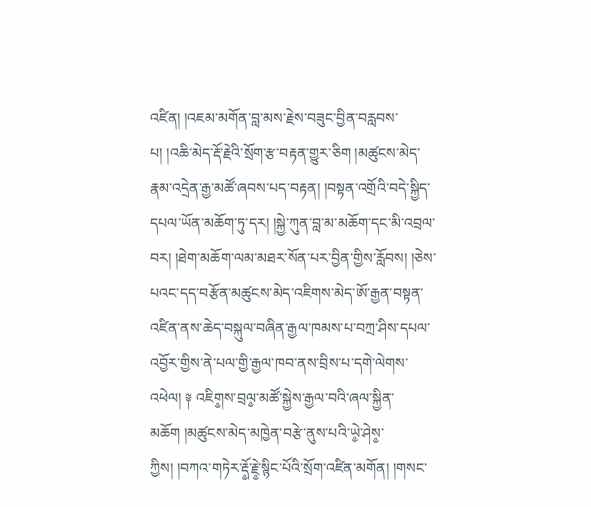འཛིན། །འཇམ་མགོན་བླ་མས་རྗེས་བཟུང་བྱིན་བརླབས་པ། །འཆི་མེད་རྡོ་རྗེའི་སྲོག་རྩ་བརྟན་གྱུར་ཅིག །མཚུངས་མེད་རྣམ་འདྲེན་རྒྱ་མཚོ་ཞབས་པད་བརྟན། །བསྟན་འགྲོའི་བདེ་སྐྱིད་དཔལ་ཡོན་མཆོག་ཏུ་དར། །སྐྱེ་ཀུན་བླ་མ་མཆོག་དང་མི་འབྲལ་བར། །ཐེག་མཆོག་ལམ་མཐར་སོན་པར་བྱིན་གྱིས་རློབས། །ཅེས་པའང་དད་བརྩོན་མཚུངས་མེད་འཇིགས་མེད་ཨོ་རྒྱན་བསྟན་འཛིན་ནས་ཆེད་བསྐུལ་བཞིན་རྒྱལ་ཁམས་པ་བཀྲ་ཤིས་དཔལ་འབྱོར་གྱིས་ནེ་པལ་གྱི་རྒྱལ་ཁབ་ནས་བྲིས་པ་དགེ་ལེགས་འཕེལ། ༈ འཇིག༵ས་བྲལ༵་མཚོ་སྐྱེས་རྒྱལ་བའི་ཞལ་སྐྱིན་མཆོག །མཚུངས་མེད་མཁྱེན་བརྩེ་ནུས་པའི་ཡེ༵་ཤེས༵་ཀྱིས། །བཀའ་གཏེར་རྡོ༵་རྗེ༵་སྙིང་པོའི་སྲོག་འཛིན་མགོན། །གསང་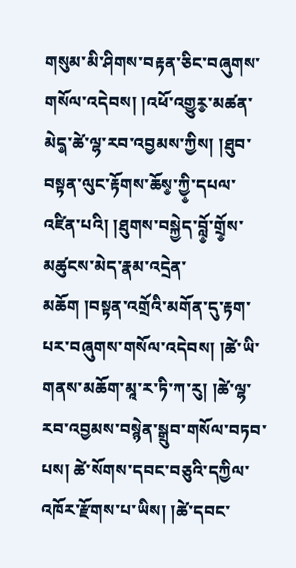གསུམ་མི་ཤིགས་བརྟན་ཅིང་བཞུགས་གསོལ་འདེབས། །འཕོ་འགྱུར༵་མཚན་མེད༵་ཚེ་ལྷ་རབ་འབྱམས་ཀྱིས། །ཐུབ་བསྟན་ལུང་རྟོགས་ཆོས༵་ཀྱི༵་དཔལ་འཛིན་པའི། །ཐུགས་བསྐྱེད་བློ༵་གྲོ༵ས་མཚུངས་མེད་རྣམ་འདྲེན་མཆོག །བསྟན་འགྲོའི་མགོན་དུ་རྟག་པར་བཞུགས་གསོལ་འདེབས། །ཚེ་ཡི་གནས་མཆོག་མཱ་ར་ཏི་ཀ་རུ། །ཚེ་ལྷ་རབ་འབྱམས་བསྙེན་སྒྲུབ་གསོལ་བཏབ་པས། ཚེ་སོགས་དབང་བཅུའི་དཀྱིལ་འཁོར་རྫོགས་པ་ཡིས། །ཚེ་དབང་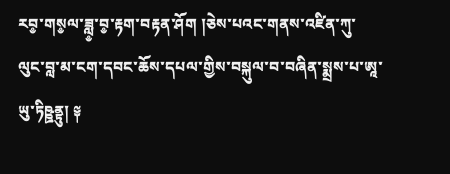རབ༵་གས༵ལ་ཟླ༵་བ༵་རྟག་བརྟན་ཤོག །ཅེས་པའང་གནས་འཛིན་ཀུ་ལུང་བླ་མ་ངག་དབང་ཆོས་དཔལ་གྱིས་བསྐུལ་བ་བཞིན་སྨྲས་པ་ཨཱ་ཡུ་ཏིཥྛནྟུ། ༈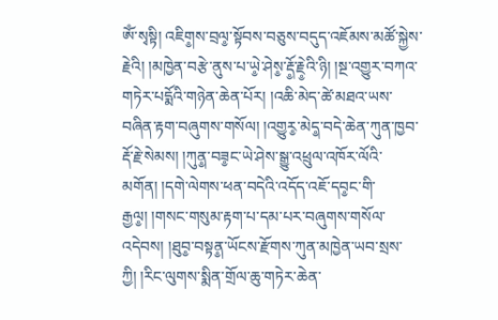ཨོཾ་སྭསྟི། འཇིག༵ས་བྲལ༵་སྟོབས་བཅུས་བདུད་འཇོམས་མཚོ་སྐྱེས་རྗེའི། །མཁྱེན་བརྩེ་ནུས་པ་ཡེ༵་ཤེས༵་རྡོ༵་རྗེ༵འི་ཉི། །སྔ་འགྱུར་བཀའ་གཏེར་པདྨོའི་གཉེན་ཆེན་པོར། །འཆི་མེད་ཚེ་མཐའ་ཡས་བཞིན་རྟག་བཞུགས་གསོལ། །འགྱུར༵་མེད༵་བདེ་ཆེན་ཀུན་ཁྱབ་རྡོ་རྗེ་སེམས། །ཀུན༵་བཟ༵ང་ཡེ་ཤེས་སྒྱུ་འཕྲུལ་འཁོར་ལོའི་མགོན། །དགེ་ལེགས་ཕན་བདེའི་འདོད་འཇོ་དབ༵ང་གི་རྒྱལ༵། །གསང་གསུམ་རྟག་པ་དམ་པར་བཞུགས་གསོལ་འདེབས། །ཐུབ༵་བསྟན༵་ཡོངས་རྫོགས་ཀུན་མཁྱེན་ཡབ་སྲས་ཀྱི། །རིང་ལུགས་སྨིན་གྲོལ་ཆུ་གཏེར་ཆེན་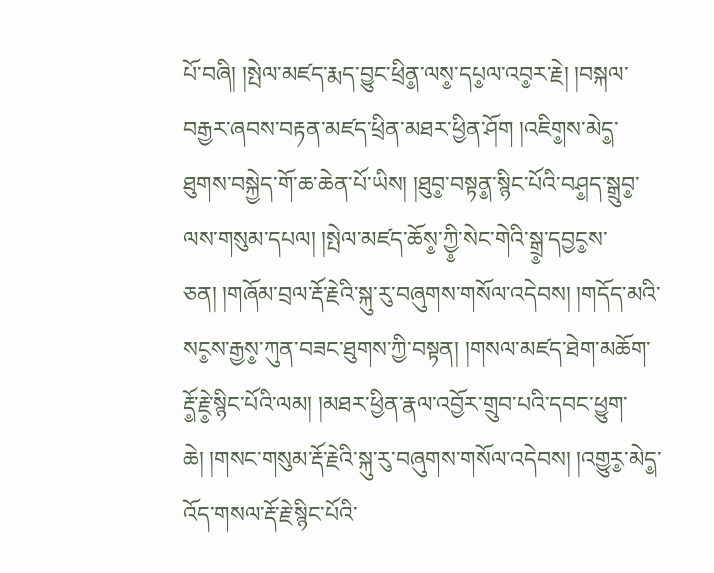པོ་བཞི། །སྤེལ་མཛད་རྨད་བྱུང་ཕྲིན༵་ལས༵་དཔ༵ལ་འབ༵ར་རྗེ། །བསྐལ་བརྒྱར་ཞབས་བརྟན་མཛད་ཕྲིན་མཐར་ཕྱིན་ཤོག །འཇིག༵ས་མེད༵་ཐུགས་བསྐྱེད་གོ་ཆ་ཆེན་པོ་ཡིས། །ཐུབ༵་བསྟན༵་སྙིང་པོའི་བཤ༵ད་སྒྲུབ༵་ལས་གསུམ་དཔལ། །སྤེལ་མཛད་ཆོས༵་ཀྱི༵་སེང་གེའི་སྒྲ༵་དབྱང༵ས་ཅན། །གཞོམ་བྲལ་རྡོ་རྗེའི་སྐུ་རུ་བཞུགས་གསོལ་འདེབས། །གདོད་མའི་སང༵ས་རྒྱས༵་ཀུན་བཟང་ཐུགས་ཀྱི་བསྟན། །གསལ་མཛད་ཐེག་མཆོག་རྡོ༵་རྗེ༵་སྙིང་པོའི་ལམ། །མཐར་ཕྱིན་རྣལ་འབྱོར་གྲུབ་པའི་དབང་ཕྱུག་ཆེ། །གསང་གསུམ་རྡོ་རྗེའི་སྐུ་རུ་བཞུགས་གསོལ་འདེབས། །འགྱུར༵་མེད༵་འོད་གསལ་རྡོ་རྗེ་སྙིང་པོའི་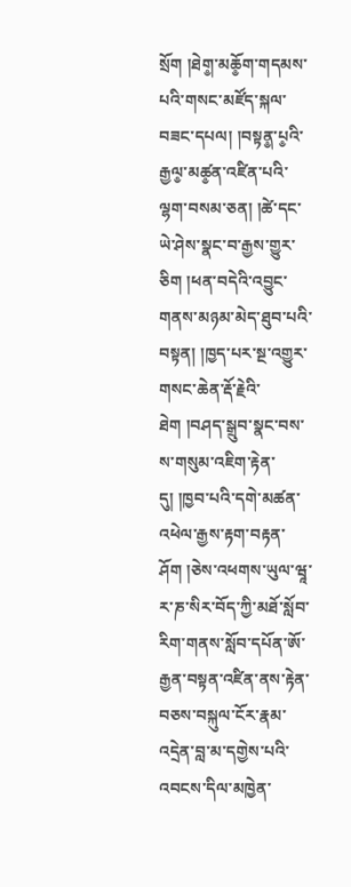སྲོག །ཐེག༵་མཆོ༵ག་གདམས་པའི་གསང་མཛོད་སྐལ་བཟང་དཔལ། །བསྟན༵་པ༵འི་རྒྱལ༵་མཚ༵ན་འཛིན་པའི་ལྷག་བསམ་ཅན། །ཚེ་དང་ཡེ་ཤེས་སྣང་བ་རྒྱས་གྱུར་ཅིག །ཕན་བདེའི་འབྱུང་གནས་མཉམ་མེད་ཐུབ་པའི་བསྟན། །ཁྱད་པར་སྔ་འགྱུར་གསང་ཆེན་རྡོ་རྗེའི་ཐེག །བཤད་སྒྲུབ་སྣང་བས་ས་གསུམ་འཇིག་རྟེན་དུ། །ཁྱབ་པའི་དགེ་མཚན་འཕེལ་རྒྱས་རྟག་བརྟན་ཤོག །ཅེས་འཕགས་ཡུལ་ཝཱ་ར་ཎ་སིར་བོད་ཀྱི་མཐོ་སློབ་རིག་གནས་སློབ་དཔོན་ཨོ་རྒྱན་བསྟན་འཛིན་ནས་རྟེན་བཅས་བསྐུལ་ངོར་རྣམ་འདྲེན་བླ་མ་དགྱེས་པའི་འབངས་དིལ་མཁྱེན་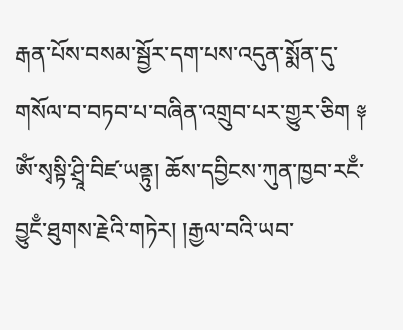རྒན་པོས་བསམ་སྦྱོར་དག་པས་འདུན་སྨོན་དུ་གསོལ་བ་བཏབ་པ་བཞིན་འགྲུབ་པར་གྱུར་ཅིག ༈ ཨོཾ་སྭསྟི་ཤྲཱི་བིཛ་ཡནྟུ། ཆོས་དབྱིངས་ཀུན་ཁྱབ་རངྃ་བྱུངྃ་ཐུགས་རྗེའི་གཏེར། །རྒྱལ་བའི་ཡབ་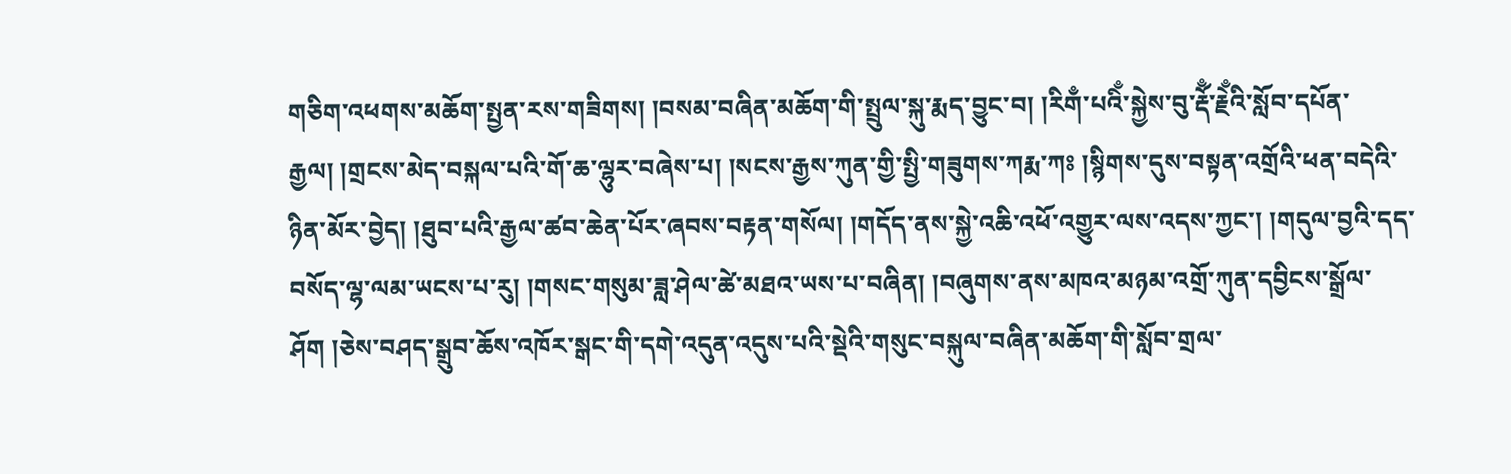གཅིག་འཕགས་མཆོག་སྤྱན་རས་གཟིགས། །བསམ་བཞིན་མཆོག་གི་སྤྲུལ་སྐུ་རྨད་བྱུང་བ། །རིགྃ་པའིྃ་སྐྱེས་བུ་རྡོྃ་རྗེྃའི་སློབ་དཔོན་རྒྱལ། །གྲངས་མེད་བསྐལ་པའི་གོ་ཆ་ལྷུར་བཞེས་པ། །སངས་རྒྱས་ཀུན་གྱི་སྤྱི་གཟུགས་ཀརྨ་ཀཿ །སྙིགས་དུས་བསྟན་འགྲོའི་ཕན་བདེའི་ཉིན་མོར་བྱེད། །ཐུབ་པའི་རྒྱལ་ཚབ་ཆེན་པོར་ཞབས་བརྟན་གསོལ། །གདོད་ནས་སྐྱེ་འཆི་འཕོ་འགྱུར་ལས་འདས་ཀྱང་། །གདུལ་བྱའི་དད་བསོད་ལྷ་ལམ་ཡངས་པ་རུ། །གསང་གསུམ་ཟླ་ཤེལ་ཚེ་མཐའ་ཡས་པ་བཞིན། །བཞུགས་ནས་མཁའ་མཉམ་འགྲོ་ཀུན་དབྱིངས་སྒྲོལ་ཤོག །ཅེས་བཤད་སྒྲུབ་ཆོས་འཁོར་སྒང་གི་དགེ་འདུན་འདུས་པའི་སྡེའི་གསུང་བསྐུལ་བཞིན་མཆོག་གི་སློབ་གྲལ་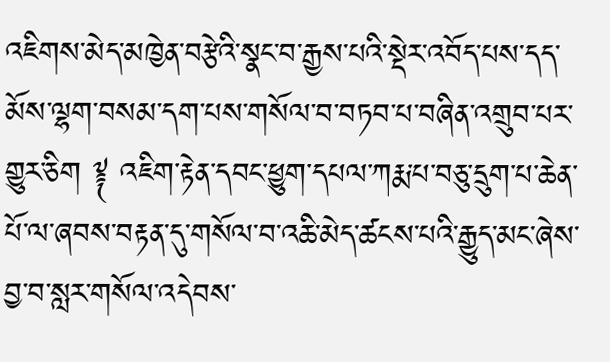འཇིགས་མེད་མཁྱེན་བརྩེའི་སྣང་བ་རྒྱས་པའི་སྡེར་འབོད་པས་དད་མོས་ལྷག་བསམ་དག་པས་གསོལ་བ་བཏབ་པ་བཞིན་འགྲུབ་པར་གྱུར་ཅིག ༈ འཇིག་རྟེན་དབང་ཕྱུག་དཔལ་ཀརྨ་པ་བཅུ་དྲུག་པ་ཆེན་པོ་ལ་ཞབས་བརྟན་དུ་གསོལ་བ་འཆི་མེད་ཚངས་པའི་རྒྱུད་མང་ཞེས་བྱ་བ་སླར་གསོལ་འདེབས་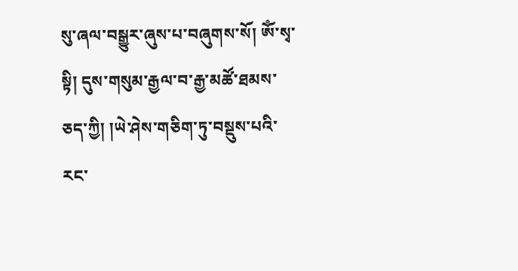སུ་ཞལ་བསྒྱུར་ཞུས་པ་བཞུགས་སོ། ཨོཾ་སྭ་སྟི། དུས་གསུམ་རྒྱལ་བ་རྒྱ་མཚོ་ཐམས་ཅད་ཀྱི། །ཡེ་ཤེས་གཅིག་ཏུ་བསྡུས་པའི་རང་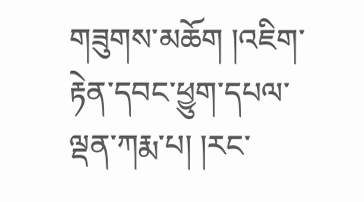གཟུགས་མཆོག །འཇིག་རྟེན་དབང་ཕྱུག་དཔལ་ལྡན་ཀརྨ་པ། །རང་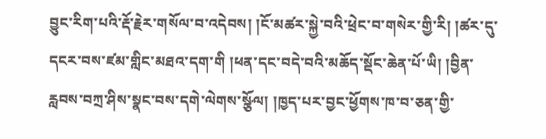བྱུང་རིག་པའི་རྡོ་རྗེར་གསོལ་བ་འདེབས། །ངོ་མཚར་སྐྱེ་བའི་ཕྲེང་བ་གསེར་གྱི་རི། །ཚར་དུ་དངར་བས་ཛམ་གླིང་མཐའ་དག་གི །ཕན་དང་བདེ་བའི་མཆོད་སྡོང་ཆེན་པོ་ཡི། །བྱིན་རླབས་བཀྲ་ཤིས་སྣང་བས་དགེ་ལེགས་སྩོལ། །ཁྱད་པར་བྱང་ཕྱོགས་ཁ་བ་ཅན་གྱི་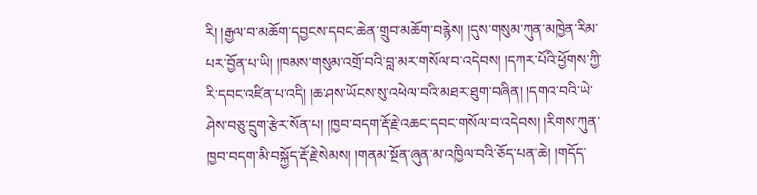རི། །རྒྱལ་བ་མཆོག་དབྱངས་དབང་ཆེན་གྲུབ་མཆོག་བརྙེས། །དུས་གསུམ་ཀུན་མཁྱེན་རིམ་པར་བྱོན་པ་ཡི། །ཁམས་གསུམ་འགྲོ་བའི་བླ་མར་གསོལ་བ་འདེབས། །དཀར་པོའི་ཕྱོགས་ཀྱི་རི་དབང་འཛིན་པ་འདི། །ཆ་ཤས་ཡོངས་སུ་འཕེལ་བའི་མཐར་ཐུག་བཞིན། །དགའ་བའི་ཡེ་ཤེས་བཅུ་དྲུག་རྩེར་སོན་པ། །ཁྱབ་བདག་རྡོ་རྗེ་འཆང་དབང་གསོལ་བ་འདེབས། །རིགས་ཀུན་ཁྱབ་བདག་མི་བསྐྱོད་རྡོ་རྗེ་སེམས། །གནམ་སྔོན་ཞུན་མ་འཁྱིལ་བའི་ཅོད་པན་ཆེ། །གདོད་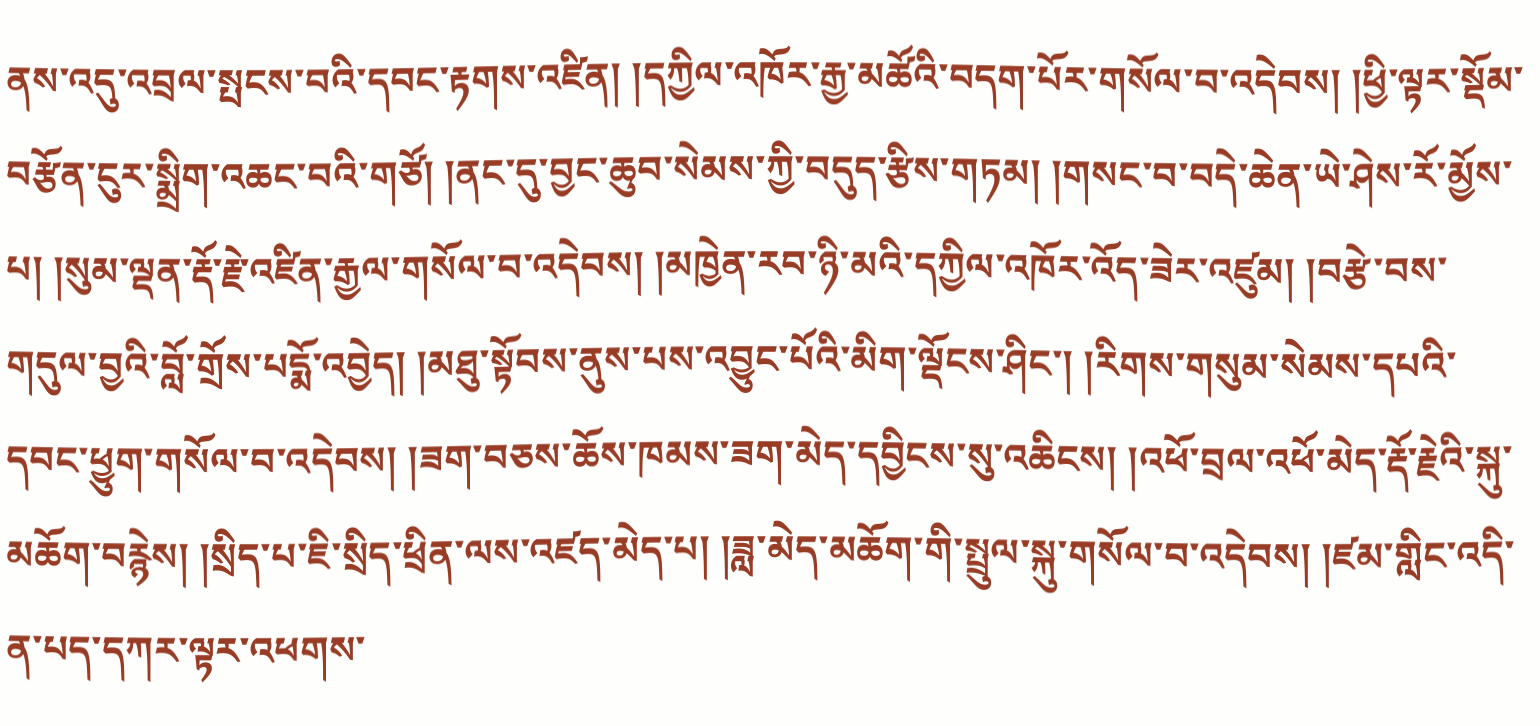ནས་འདུ་འབྲལ་སྤངས་བའི་དབང་རྟགས་འཛིན། །དཀྱིལ་འཁོར་རྒྱ་མཚོའི་བདག་པོར་གསོལ་བ་འདེབས། །ཕྱི་ལྟར་སྡོམ་བརྩོན་ངུར་སྨྲིག་འཆང་བའི་གཙོ། །ནང་དུ་བྱང་ཆུབ་སེམས་ཀྱི་བདུད་རྩིས་གཏམ། །གསང་བ་བདེ་ཆེན་ཡེ་ཤེས་རོ་མྱོས་པ། །སུམ་ལྡན་རྡོ་རྗེ་འཛིན་རྒྱལ་གསོལ་བ་འདེབས། །མཁྱེན་རབ་ཉི་མའི་དཀྱིལ་འཁོར་འོད་ཟེར་འཛུམ། །བརྩེ་བས་གདུལ་བྱའི་བློ་གྲོས་པདྨོ་འབྱེད། །མཐུ་སྟོབས་ནུས་པས་འབྱུང་པོའི་མིག་ལྡོངས་ཤིང་། །རིགས་གསུམ་སེམས་དཔའི་དབང་ཕྱུག་གསོལ་བ་འདེབས། །ཟག་བཅས་ཆོས་ཁམས་ཟག་མེད་དབྱིངས་སུ་འཆིངས། །འཕོ་བྲལ་འཕོ་མེད་རྡོ་རྗེའི་སྐུ་མཆོག་བརྙེས། །སྲིད་པ་ཇི་སྲིད་ཕྲིན་ལས་འཛད་མེད་པ། །ཟླ་མེད་མཆོག་གི་སྤྲུལ་སྐུ་གསོལ་བ་འདེབས། །ཛམ་གླིང་འདི་ན་པད་དཀར་ལྟར་འཕགས་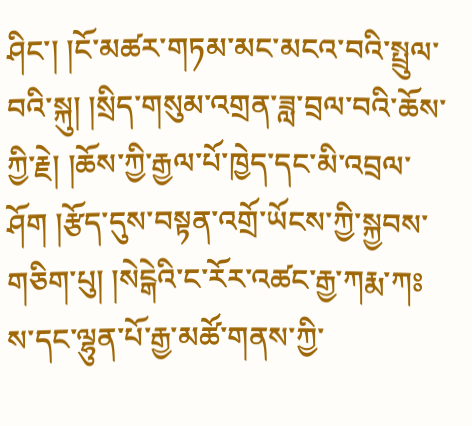ཤིང་། །ངོ་མཚར་གཏམ་མང་མངའ་བའི་སྤྲུལ་བའི་སྐུ། །སྲིད་གསུམ་འགྲན་ཟླ་བྲལ་བའི་ཆོས་ཀྱི་རྗེ། །ཆོས་ཀྱི་རྒྱལ་པོ་ཁྱེད་དང་མི་འབྲལ་ཤོག །རྩོད་དུས་བསྟན་འགྲོ་ཡོངས་ཀྱི་སྐྱབས་གཅིག་པུ། །སེངྒེའི་ང་རོར་འཚང་རྒྱ་ཀརྨ་ཀཿ ས་དང་ལྷུན་པོ་རྒྱ་མཚོ་གནས་ཀྱི་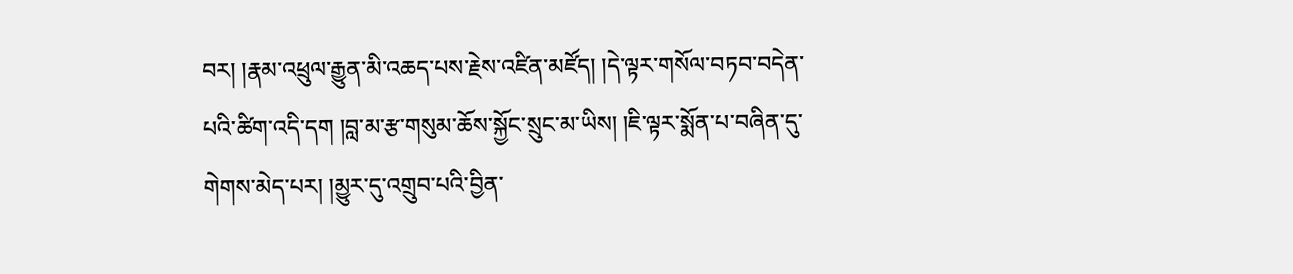བར། །རྣམ་འཕྲུལ་རྒྱུན་མི་འཆད་པས་རྗེས་འཛིན་མཛོད། །དེ་ལྟར་གསོལ་བཏབ་བདེན་པའི་ཚིག་འདི་དག །བླ་མ་རྩ་གསུམ་ཆོས་སྐྱོང་སྲུང་མ་ཡིས། །ཇི་ལྟར་སྨོན་པ་བཞིན་དུ་གེགས་མེད་པར། །མྱུར་དུ་འགྲུབ་པའི་བྱིན་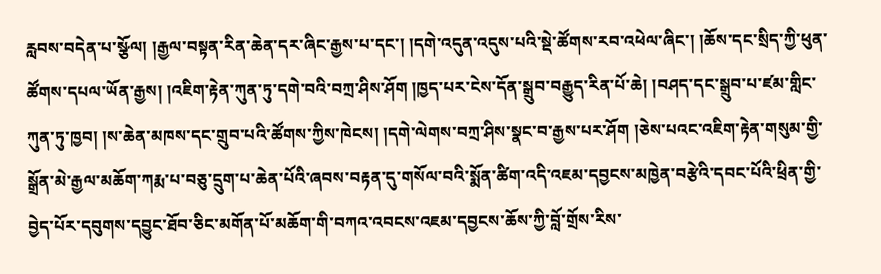རླབས་བདེན་པ་སྩོལ། །རྒྱལ་བསྟན་རིན་ཆེན་དར་ཞིང་རྒྱས་པ་དང་། །དགེ་འདུན་འདུས་པའི་སྡེ་ཚོགས་རབ་འཕེལ་ཞིང་། །ཆོས་དང་སྲིད་ཀྱི་ཕུན་ཚོགས་དཔལ་ཡོན་རྒྱས། །འཇིག་རྟེན་ཀུན་ཏུ་དགེ་བའི་བཀྲ་ཤིས་ཤོག །ཁྱད་པར་ངེས་དོན་སྒྲུབ་བརྒྱུད་རིན་པོ་ཆེ། །བཤད་དང་སྒྲུབ་པ་ཛམ་གླིང་ཀུན་ཏུ་ཁྱབ། །ས་ཆེན་མཁས་དང་གྲུབ་པའི་ཚོགས་ཀྱིས་ཁེངས། །དགེ་ལེགས་བཀྲ་ཤིས་སྣང་བ་རྒྱས་པར་ཤོག །ཅེས་པའང་འཇིག་རྟེན་གསུམ་གྱི་སྒྲོན་མེ་རྒྱལ་མཆོག་ཀརྨ་པ་བཅུ་དྲུག་པ་ཆེན་པོའི་ཞབས་བརྟན་དུ་གསོལ་བའི་སྨོན་ཚིག་འདི་འཇམ་དབྱངས་མཁྱེན་བརྩེའི་དབང་པོའི་ཕྲིན་གྱི་བྱེད་པོར་དབུགས་དབྱུང་ཐོབ་ཅིང་མགོན་པོ་མཆོག་གི་བཀའ་འབངས་འཇམ་དབྱངས་ཆོས་ཀྱི་བློ་གྲོས་རིས་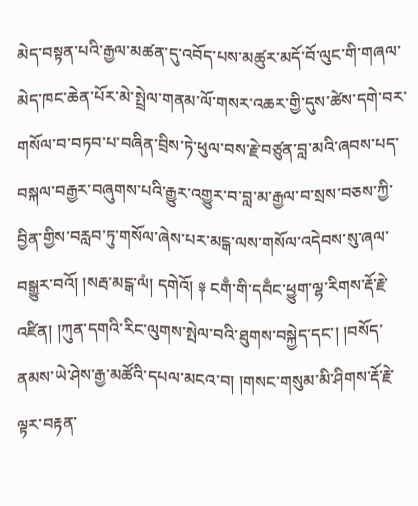མེད་བསྟན་པའི་རྒྱལ་མཚན་དུ་འབོད་པས་མཚུར་མདོ་བོ་ལུང་གི་གཞལ་མེད་ཁང་ཆེན་པོར་མེ་སྤྲེལ་གནམ་ལོ་གསར་འཆར་གྱི་དུས་ཚེས་དགེ་བར་གསོལ་བ་བཏབ་པ་བཞིན་བྲིས་ཏེ་ཕུལ་བས་རྗེ་བཙུན་བླ་མའི་ཞབས་པད་བསྐལ་བརྒྱར་བཞུགས་པའི་རྒྱུར་འགྱུར་བ་བླ་མ་རྒྱལ་བ་སྲས་བཅས་ཀྱི་བྱིན་གྱིས་བརླབ་ཏུ་གསོལ་ཞེས་པར་མངྒ་ལས་གསོལ་འདེབས་སུ་ཞལ་བསྒྱུར་བའོ། །སརྦ་མངྒ་ལཾ། དགེའོ། ༈ ངགྃ་གི་དབྃང་ཕྱུག་ལྷ་རིགས་རྡོ་རྗེ་འཛིན། །ཀུན་དགའི་རིང་ལུགས་སྤེལ་བའི་ཐུགས་བསྐྱེད་དང་། །བསོད་ནམས་ཡེ་ཤེས་རྒྱ་མཚོའི་དཔལ་མངའ་བ། །གསང་གསུམ་མི་ཤིགས་རྡོ་རྗེ་ལྟར་བརྟན་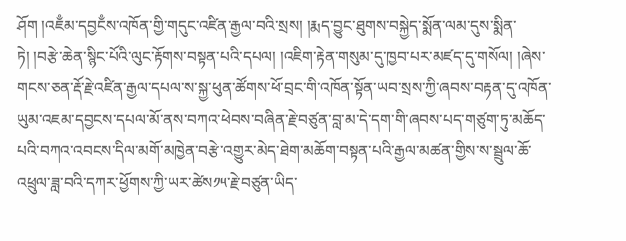ཤོག །འཇྃམ་དབྱངྃས་འཁོན་གྱི་གདུང་འཛིན་རྒྱལ་བའི་སྲས། །རྨད་བྱུང་ཐུགས་བསྐྱེད་སྨོན་ལམ་དུས་སྨིན་ཏེ། །བརྩེ་ཆེན་སྙིང་པོའི་ལུང་རྟོགས་བསྟན་པའི་དཔལ། །འཇིག་རྟེན་གསུམ་དུ་ཁྱབ་པར་མཛད་དུ་གསོལ། །ཞེས་གངས་ཅན་རྡོ་རྗེ་འཛིན་རྒྱལ་དཔལ་ས་སྐྱ་ཕུན་ཚོགས་ཕོ་བྲང་གི་འཁོན་སྟོན་ཡབ་སྲས་ཀྱི་ཞབས་བརྟན་དུ་འཁོན་ཡུམ་འཇམ་དབྱངས་དཔལ་མོ་ནས་བཀའ་ཕེབས་བཞིན་རྗེ་བཙུན་བླ་མ་དེ་དག་གི་ཞབས་པད་གཙུག་ཏུ་མཆོད་པའི་བཀའ་འབངས་དིལ་མགོ་མཁྱེན་བརྩེ་འགྱུར་མེད་ཐེག་མཆོག་བསྟན་པའི་རྒྱལ་མཚན་གྱིས་ས་སྦྲུལ་ཆོ་འཕྲུལ་ཟླ་བའི་དཀར་ཕྱོགས་ཀྱི་ཡར་ཚེས༡༥་རྗེ་བཙུན་ཡིད་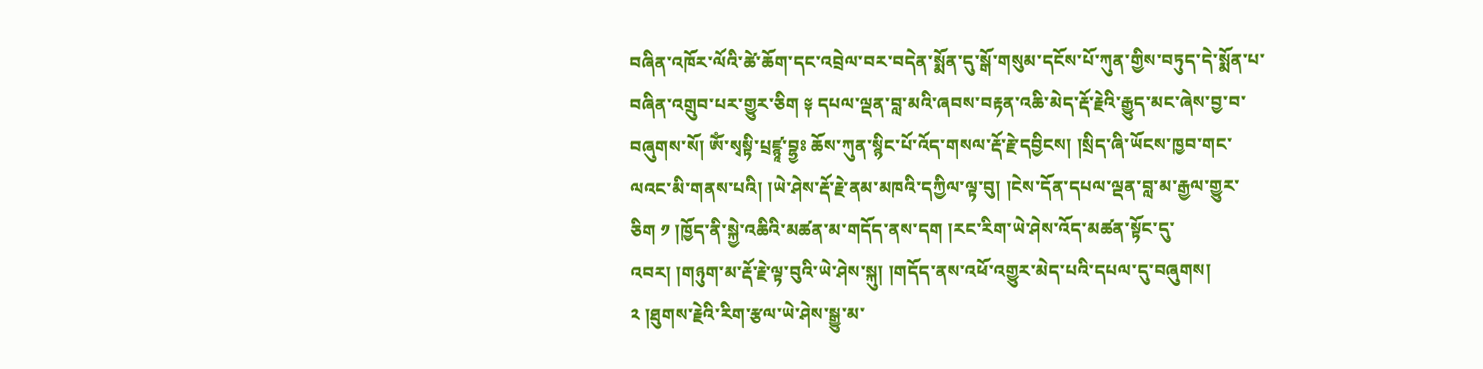བཞིན་འཁོར་ལོའི་ཚེ་ཆོག་དང་འབྲེལ་བར་བདེན་སྨོན་དུ་སྒོ་གསུམ་དངོས་པོ་ཀུན་གྱིས་བཏུད་དེ་སྨོན་པ་བཞིན་འགྲུབ་པར་གྱུར་ཅིག ༈ དཔལ་ལྡན་བླ་མའི་ཞབས་བརྟན་འཆི་མེད་རྡོ་རྗེའི་རྒྱུད་མང་ཞེས་བྱ་བ་བཞུགས་སོ། ཨོཾ་སྭསྟི་པྲཛྙཱ་བྷྱཿ ཆོས་ཀུན་སྙིང་པོ་འོད་གསལ་རྡོ་རྗེ་དབྱིངས། །སྲིད་ཞི་ཡོངས་ཁྱབ་གང་ལའང་མི་གནས་པའི། །ཡེ་ཤེས་རྡོ་རྗེ་ནམ་མཁའི་དཀྱིལ་ལྟ་བུ། །ངེས་དོན་དཔལ་ལྡན་བླ་མ་རྒྱལ་གྱུར་ཅིག ༡ །ཁྱོད་ནི་སྐྱེ་འཆིའི་མཚན་མ་གདོད་ནས་དག །རང་རིག་ཡེ་ཤེས་འོད་མཚན་སྟོང་དུ་འབར། །གཉུག་མ་རྡོ་རྗེ་ལྟ་བུའི་ཡེ་ཤེས་སྐུ། །གདོད་ནས་འཕོ་འགྱུར་མེད་པའི་དཔལ་དུ་བཞུགས། ༢ །ཐུགས་རྗེའི་རིག་རྩལ་ཡེ་ཤེས་སྒྱུ་མ་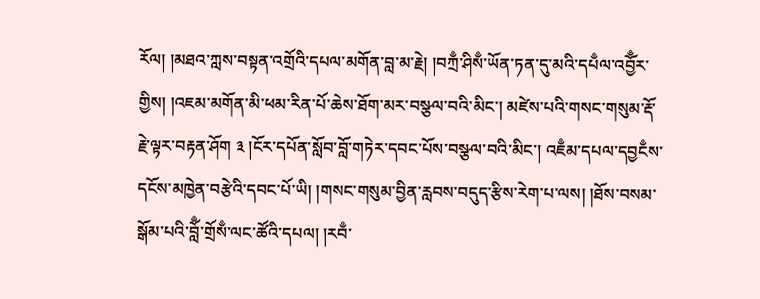རོལ། །མཐའ་ཀླས་བསྟན་འགྲོའི་དཔལ་མགོན་བླ་མ་རྗེ། །བཀྲྃ་ཤིསྃ་ཡོན་ཏན་དུ་མའི་དཔྃལ་འབྱོྃར་གྱིས། །འཇམ་མགོན་མི་ཕམ་རིན་པོ་ཆེས་ཐོག་མར་བསྩལ་བའི་མིང་། མཛེས་པའི་གསང་གསུམ་རྡོ་རྗེ་ལྟར་བརྟན་ཤོག ༣ །ངོར་དཔོན་སློབ་བློ་གཏེར་དབང་པོས་བསྩལ་བའི་མིང་། འཇྃམ་དཔལ་དབྱངྃས་དངོས་མཁྱེན་བརྩེའི་དབང་པོ་ཡི། །གསང་གསུམ་བྱིན་རླབས་བདུད་རྩིས་རེག་པ་ལས། །ཐོས་བསམ་སྒོམ་པའི་བློྃ་གྲོསྃ་ལང་ཚོའི་དཔལ། །རབྃ་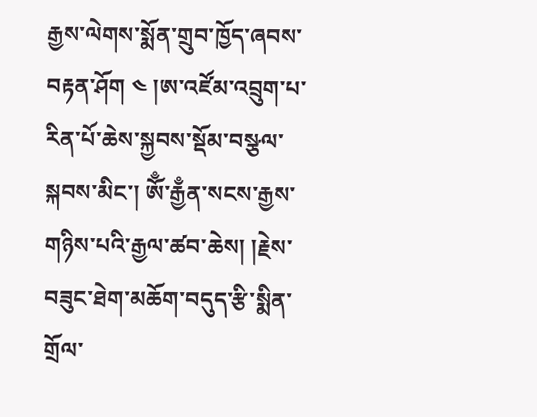རྒྱས་ལེགས་སྨོན་གྲུབ་ཁྱོད་ཞབས་བརྟན་ཤོག ༤ །ཨ་འཛོམ་འབྲུག་པ་རིན་པོ་ཆེས་སྐྱབས་སྡོམ་བསྩལ་སྐབས་མིང་། ཨོྃ་རྒྱྃན་སངས་རྒྱས་གཉིས་པའི་རྒྱལ་ཚབ་ཆེས། །རྗེས་བཟུང་ཐེག་མཆོག་བདུད་རྩི་སྨིན་གྲོལ་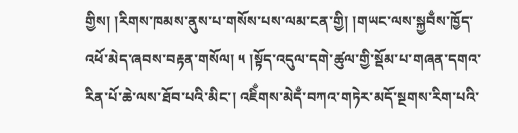གྱིས། །རིགས་ཁམས་ནུས་པ་གསོས་པས་ལམ་ངན་གྱི། །གཡང་ལས་སྐྱབྃས་ཁྱོད་འཕོ་མེད་ཞབས་བརྟན་གསོལ། ༥ །སྟོད་འདུལ་དགེ་ཚུལ་གྱི་སྡོམ་པ་གཞན་དགའ་རིན་པོ་ཆེ་ལས་ཐོབ་པའི་མིང་། འཇིྃགས་མེདྃ་བཀའ་གཏེར་མདོ་སྔགས་རིག་པའི་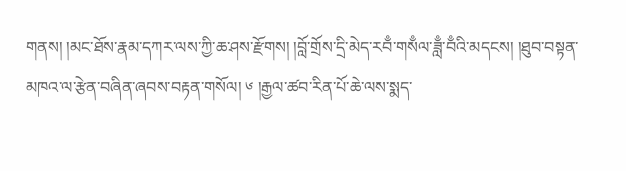གནས། །མང་ཐོས་རྣམ་དཀར་ལས་ཀྱི་ཆ་ཤས་རྫོགས། །བློ་གྲོས་དྲི་མེད་རབྃ་གསྃལ་ཟླྃ་བྃའི་མདངས། །ཐུབ་བསྟན་མཁའ་ལ་རྩེན་བཞིན་ཞབས་བརྟན་གསོལ། ༦ །རྒྱལ་ཚབ་རིན་པོ་ཆེ་ལས་སྨད་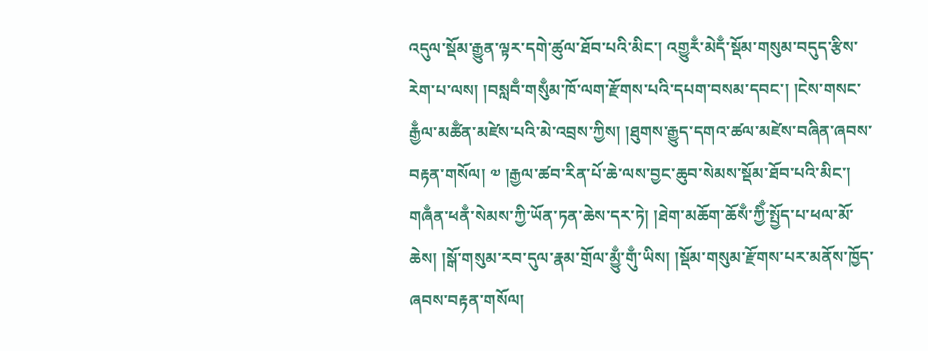འདུལ་སྡོམ་རྒྱུན་ལྟར་དགེ་ཚུལ་ཐོབ་པའི་མིང་། འགྱུརྃ་མེདྃ་སྡོམ་གསུམ་བདུད་རྩིས་རེག་པ་ལས། །བསླབྃ་གསུྃམ་ཁོ་ལག་རྫོགས་པའི་དཔག་བསམ་དབང་། །ངེས་གསང་རྒྱྃལ་མཚྃན་མཛེས་པའི་མེ་འབྲས་ཀྱིས། །ཐུགས་རྒྱུད་དགའ་ཚལ་མཛེས་བཞིན་ཞབས་བརྟན་གསོལ། ༧ །རྒྱལ་ཚབ་རིན་པོ་ཆེ་ལས་བྱང་ཆུབ་སེམས་སྡོམ་ཐོབ་པའི་མིང་། གཞྃན་ཕནྃ་སེམས་ཀྱི་ཡོན་ཏན་ཆེས་དར་ཏེ། །ཐེག་མཆོག་ཆོསྃ་ཀྱིྃ་སྤྱོད་པ་ཕལ་མོ་ཆེས། །སྒོ་གསུམ་རབ་དུལ་རྣམ་གྲོལ་མྱུྃ་གུྃ་ཡིས། །སྡོམ་གསུམ་རྫོགས་པར་མནོས་ཁྱོད་ཞབས་བརྟན་གསོལ།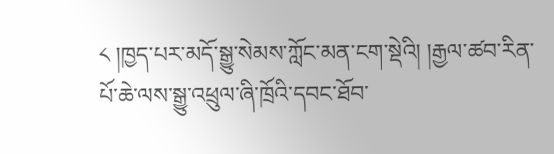༨ །ཁྱད་པར་མདོ་སྒྱུ་སེམས་ཀློང་མན་ངག་སྡེའི། །རྒྱལ་ཚབ་རིན་པོ་ཆེ་ལས་སྒྱུ་འཕྲུལ་ཞི་ཁྲོའི་དབང་ཐོབ་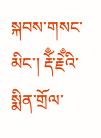སྐབས་གསང་མིང་། རྡོྃ་རྗེྃའི་སྨིན་གྲོལ་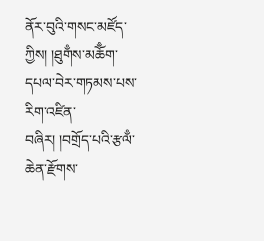ནོར་བུའི་གསང་མཛོད་ཀྱིས། །ཐུགྃས་མཆོྃག་དཔལ་བེར་གཏམས་པས་རིག་འཛིན་བཞིར། །བགྲོད་པའི་རྩལྃ་ཆེན་རྫོགས་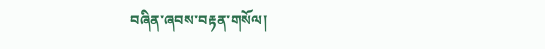བཞིན་ཞབས་བརྟན་གསོལ།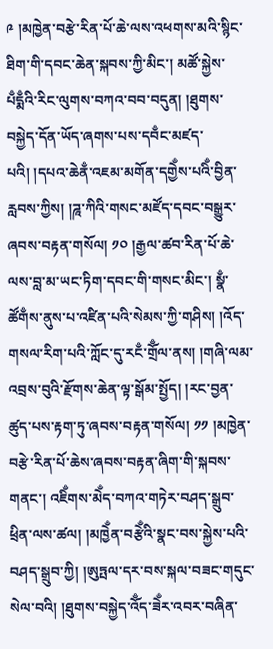༩ །མཁྱེན་བརྩེ་རིན་པོ་ཆེ་ལས་འཕགས་མའི་སྙིང་ཐིག་གི་དབང་ཆེན་སྐབས་ཀྱི་མིང་། མཚོ་སྐྱེས་པྃདྨྃའི་རིང་ལུགས་བཀའ་བབ་བདུན། །ཐུགས་བསྐྱེད་དོན་ཡོད་ཞགས་པས་དབྃང་མཛད་པའི། །དཔའ་ཆེནྃ་འཇམ་མགོན་དགྱེྃས་པའིྃ་བྱིན་རླབས་ཀྱིས། །ཌཱ་ཀིའི་གསང་མཛོད་དབང་བསྒྱུར་ཞབས་བརྟན་གསོལ། ༡༠ །རྒྱལ་ཚབ་རིན་པོ་ཆེ་ལས་བླ་མ་ཡང་ཏིག་དབང་གི་གསང་མིང་། སྣྃ་ཚོགྃས་ནུས་པ་འཛིན་པའི་སེམས་ཀྱི་གཤིས། །འོད་གསལ་རིག་པའི་ཀློང་དུ་རངྃ་གྲོྃལ་ནས། །གཞི་ལམ་འབྲས་བུའི་རྫོགས་ཆེན་ལྟ་སྒོམ་སྤྱོད། །རང་བྱན་ཚུད་པས་རྟག་ཏུ་ཞབས་བརྟན་གསོལ། ༡༡ །མཁྱེན་བརྩེ་རིན་པོ་ཆེས་ཞབས་བརྟན་ཞིག་གི་སྐབས་གནང་། འཇིྃགས་མེྃད་བཀའ་གཏེར་བཤད་སྒྲུབ་ཕྲིན་ལས་ཚལ། །མཁྱེྃན་བརྩེྃའི་སྣང་བས་སྐྱེས་པའི་བཤད་སྒྲུབ་ཀྱི། །ཨུཏྤལ་དར་བས་སྐལ་བཟང་གདུང་སེལ་བའི། །ཐུགས་བསྐྱེད་འོྃད་ཟེྃར་འབར་བཞིན་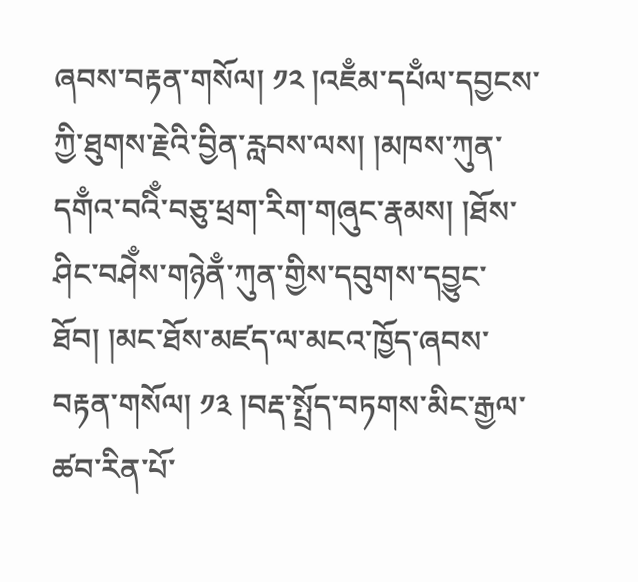ཞབས་བརྟན་གསོལ། ༡༢ །འཇྃམ་དཔྃལ་དབྱངས་ཀྱི་ཐུགས་རྗེའི་བྱིན་རླབས་ལས། །མཁས་ཀུན་དགྃའ་བའིྃ་བཅུ་ཕྲག་རིག་གཞུང་རྣམས། །ཐོས་ཤིང་བཤེྃས་གཉེནྃ་ཀུན་གྱིས་དབུགས་དབྱུང་ཐོབ། །མང་ཐོས་མཛད་ལ་མངའ་ཁྱོད་ཞབས་བརྟན་གསོལ། ༡༣ །བརྡ་སྤྲོད་བཏགས་མིང་རྒྱལ་ཚབ་རིན་པོ་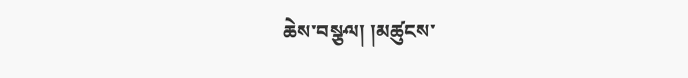ཆེས་བསྩལ། །མཚུངས་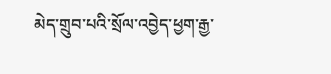མེད་གྲུབ་པའི་སྲོལ་འབྱེད་ཕྱག་རྒྱ་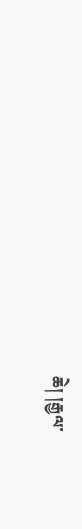ཆེ། །རྒྱལ་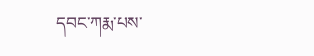དབང་ཀརྨ་པས་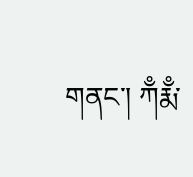གནང་། ཀྃརྨྃ་